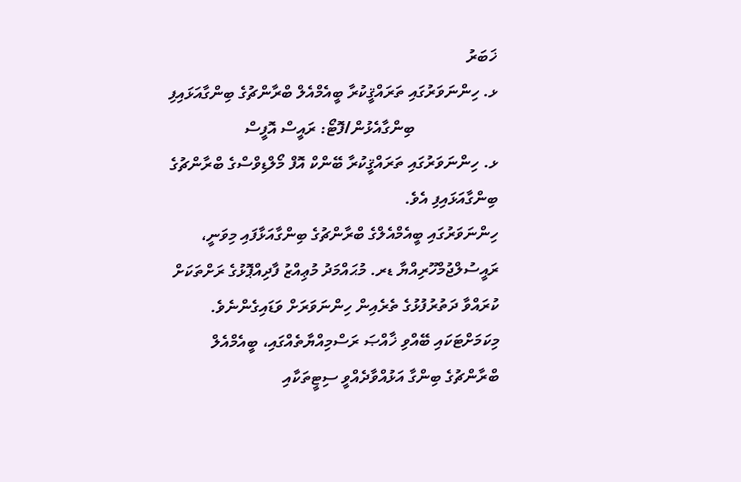ޚަބަރު
ޅ. ހިންނަވަރުގައި ތަރައްޤީކުރާ ބީއެމްއެލް ބްރާންޗުގެ ބިންގާއަޅައިފި
                    ބިންގާއެޅުން/ފޮޓޯ: ރައީސް އޮފީސް
ޅ. ހިންނަވަރުގައި ތަރައްޤީކުރާ ބޭންކް އޮފް މޯލްޑިވްސްގެ ބްރާންޗުގެ ބިންގާއަޅައިފި އެވެ.
ހިންނަވަރުގައި ބީއެމްއެލްގެ ބްރާންޗުގެ ބިންގާއަޅާފައި މިވަނީ، ރައީސުލްޖުމްހޫރިއްޔާ ޑރ. މުޙައްމަދު މުޢިއްޒު ފާދިއްޕޮޅުގެ ރަށްތަކަށް ކުރައްވާ ދަތުރުފުޅުގެ ތެރެއިން ހިންނަވަރަށް ވަޑައިގެންނެވެ.
މިކަމަށްޓަކައި ބޭއްވި ޚާއްޞަ ރަސްމިއްޔާތެއްގައި، ބީއެމްއެލް ބްރާންޗުގެ ބިންގާ އަޅުއްވާދެއްވީ ސިޓީތަކާއި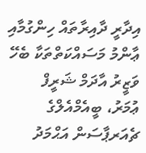އިދާރީ ދާއިރާތައް ހިންގުމާއި ޢާންމު މަސައްކަތްތަކާ ބެހޭ ވަޒީރު އާދަމް ޝަރީފް ޢުމަރު، ބީއެމްއެލްގެ ޗެއަރޕާސަން އަޙްމަދު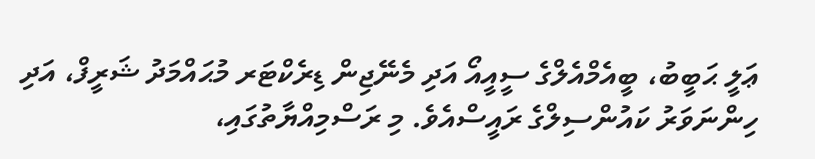ޢަލީ ޙަބީބު، ބީއެމްއެލްގެ ސީއީއޯ އަދި މެނޭޖިން ޑިރެކްޓަރ މުޙައްމަދު ޝަރީފް، އަދި ހިންނަވަރު ކައުންސިލްގެ ރައީސްއެވެ. މި ރަސްމިއްޔާތުގައި،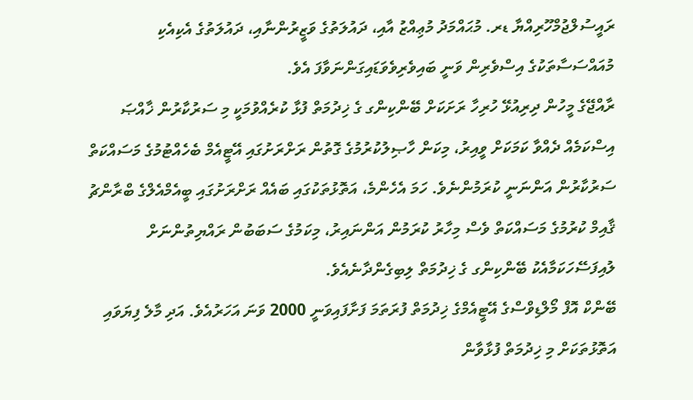ރައީސުލްޖުމްހޫރިއްޔާ ޑރ. މުޙައްމަދު މުޢިއްޒު އާއި، ދައުލަތުގެ ވަޒީރުންނާއި، ދައުލަތުގެ އެކިއެކި މުއައްސަސާތަކުގެ އިސްވެރިން ވަނީ ބައިވެރިވެވަޑައިގަންނަވާފަ އެވެ.
ރާއްޖޭގެ މީހުން ދިރިއުޅޭ ހުރިހާ ރަށަކަށް ބޭންކިންގ ގެ ޚިދުމަތް ފުޅާ ކުރެއްވުމަކީ މި ސަރުކާރުން ޚާއްޞަ އިސްކަމެއް ދެއްވާ ކަމަކަށް ވީއިރު، މިކަން ހާޞިލުކުރުމުގެ ގޮތުން ރަށްރަށުގައި އޭޓީއެމް ބެހެއްޓުމުގެ މަސައްކަތް ސަރުކާރުން އަންނަނީ ކުރަމުންނެވެ. ހަމަ އެހެންމެ، އަތޮޅުތަކުގައި ބައެއް ރަށްރަށުގައި ބީއެމްއެލްގެ ބްރާންޗު ޤާއިމް ކުރުމުގެ މަސައްކަތް ވެސް މިހާރު ކުރަމުން އަންނައިރު، މިކަމުގެ ސަބަބުން ރައްޔިތުންނަށް ލުއިފަސޭހަކަމާއެކު ބޭންކިންގ ގެ ޚިދުމަތް ލިބިގެންދާނެއެވެ.
ބޭންކް އޮފް މޯލްޑިވްސްގެ އޭޓީއެމްގެ ޚިދުމަތް ފުރަތަމަ ފަށާފައިވަނީ 2000 ވަނަ އަހަރުއެވެ. އަދި މާލެ ފިޔަވައި އަތޮޅުތަކަށް މި ޚިދުމަތް ފުޅާވާން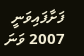ފަށާފައިވަނީ 2007 ވަނަ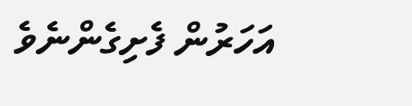އަހަރުން ފެށިގެންނެވެ